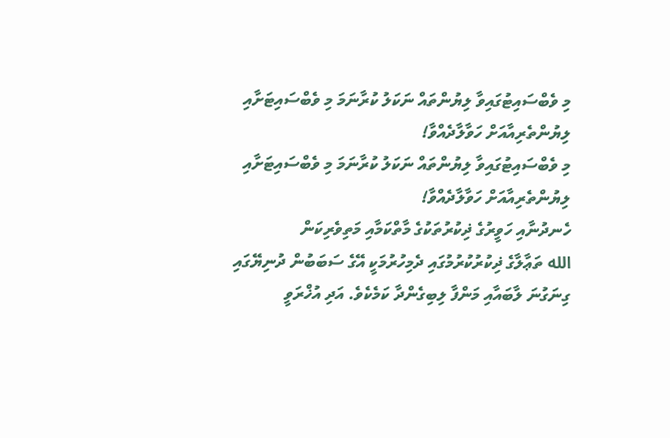މި ވެބްސައިޓުގައިވާ ލިޔުންތައް ނަކަލު ކުރާނަމަ މި ވެބްސައިޓަށާއި ލިޔުންތެރިއާއަށް ހަވާލާދެއްވާ!
މި ވެބްސައިޓުގައިވާ ލިޔުންތައް ނަކަލު ކުރާނަމަ މި ވެބްސައިޓަށާއި ލިޔުންތެރިއާއަށް ހަވާލާދެއްވާ!
ހެނދުނާއި ހަވީރުގެ ޛިކުރުތަކުގެ މާތްކަމާއި މަތިވެރިކަން
الله ތަޢާލާގެ ޛިކުރުކުރުމުގައި ދެމިހުރުމަކީ އޭގެ ސަބަބުން ދުނިޔޭގައި ގިނަގުނަ ލާބައާއި މަންފާ ލިބިގެންދާ ކަމެކެވެ. އަދި އުޚްރަވީ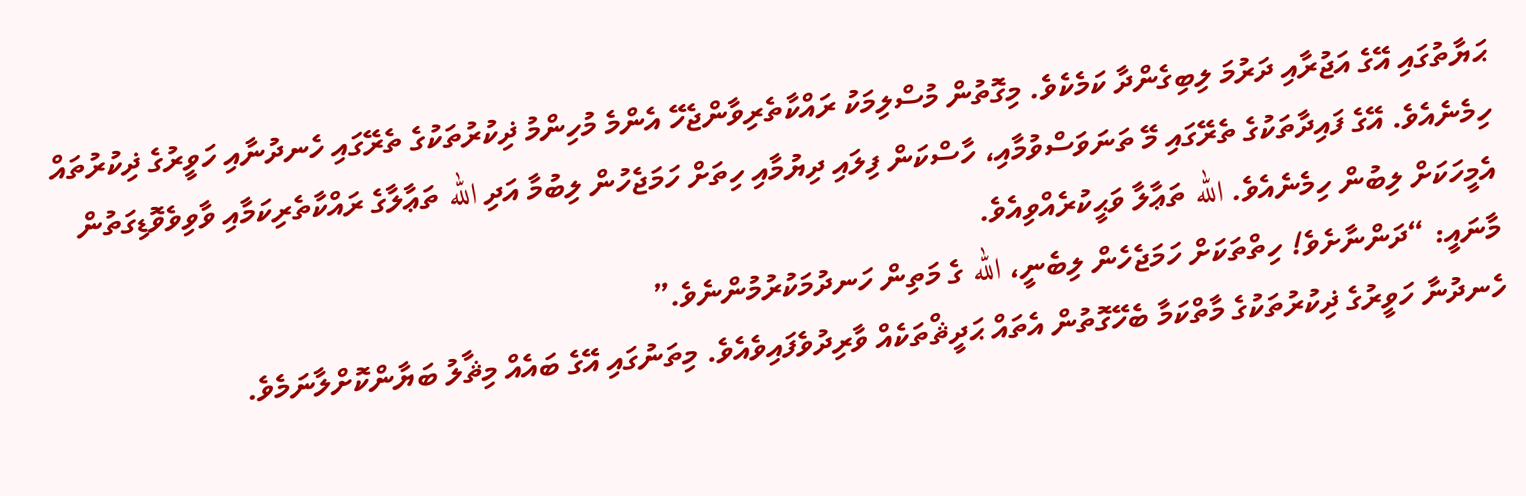ޙަޔާތުގައި އޭގެ އަޖުރާއި ދަރުމަ ލިބިގެންދާ ކަމެކެވެ. މިގޮތުން މުސްލިމަކު ރައްކާތެރިވާންޖެހޭ އެންމެ މުހިންމު ޛިކުރުތަކުގެ ތެރޭގައި ހެނދުނާއި ހަވީރުގެ ޛިކުރުތައް ހިމެނެއެވެ. އޭގެ ފައިދާތަކުގެ ތެރޭގައި މޭ ތަނަވަސްވުމާއި، ހާސްކަން ފިލައި ދިޔުމާއި ހިތަށް ހަމަޖެހުން ލިބުމާ އަދި الله ތަޢާލާގެ ރައްކާތެރިކަމާއި ވާވިވެވޮޑިގަތުން އެމީހަކަށް ލިބުން ހިމެނެއެވެ. الله ތަޢާލާ ވަޙީކުރެއްވިއެވެ.
މާނައީ: “ދަންނާށެވެ! ހިތްތަކަށް ހަމަޖެހެން ލިބެނީ، الله ގެ މަތިން ހަނދުމަކުރުމުންނެވެ.”
ހެނދުނާ ހަވީރުގެ ޛިކުރުތަކުގެ މާތްކަމާ ބެހޭގޮތުން އެތައް ޙަދީޘްތަކެއް ވާރިދުވެފައިވެއެވެ. މިތަނުގައި އޭގެ ބައެއް މިޘާލު ބަޔާންކޮށްލާނަމެވެ.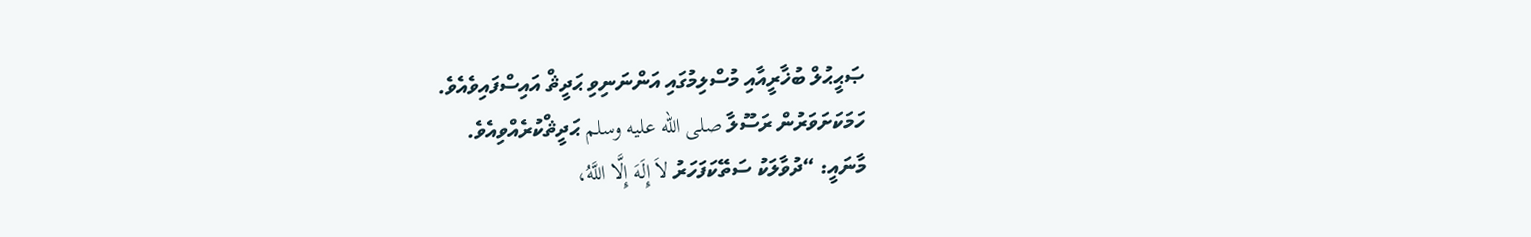ޞަޙީޙުލް ބުޚާރީއާއި މުސްލިމުގައި އަންނަނިވި ޙަދީޘް އައިސްފައިވެއެވެ.
ހަމަކަށަވަރުން ރަސޫލާ صلى الله عليه وسلم ޙަދީޘްކުރެއްވިއެވެ.
މާނައީ: “ދުވާލަކު ސަތޭކަފަހަރު لاَ إِلَهَ إِلَّا اللَّهُ،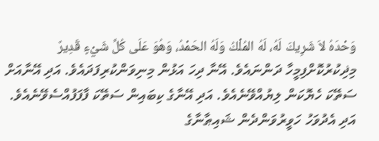وَحْدَهُ لاَ شَرِيكَ لَهُ، لَهُ المُلْكُ وَلَهُ الحَمْدُ، وَهُوَ عَلَى كُلِّ شَيْءٍ قَدِيرٌ މިޛިކުރުކޮށްފިމީހާ ދަންނައެވެ. އޭނާ ދިހަ އަޅުން މިނިވަންކުރިފަދައެވެ. އަދި އޭނާއަށް ސަތޭކަ ހެޔޮކަން ލިޔުއްވޭނެއެވެ. އަދި އޭނާގެ ކިބައިން ސަތޭކަ ފާފަފުއްސެވޭނެއެވެ. އަދި އެދުވަހު ހަވީރުވަންދެން ޝައިޠާނާގެ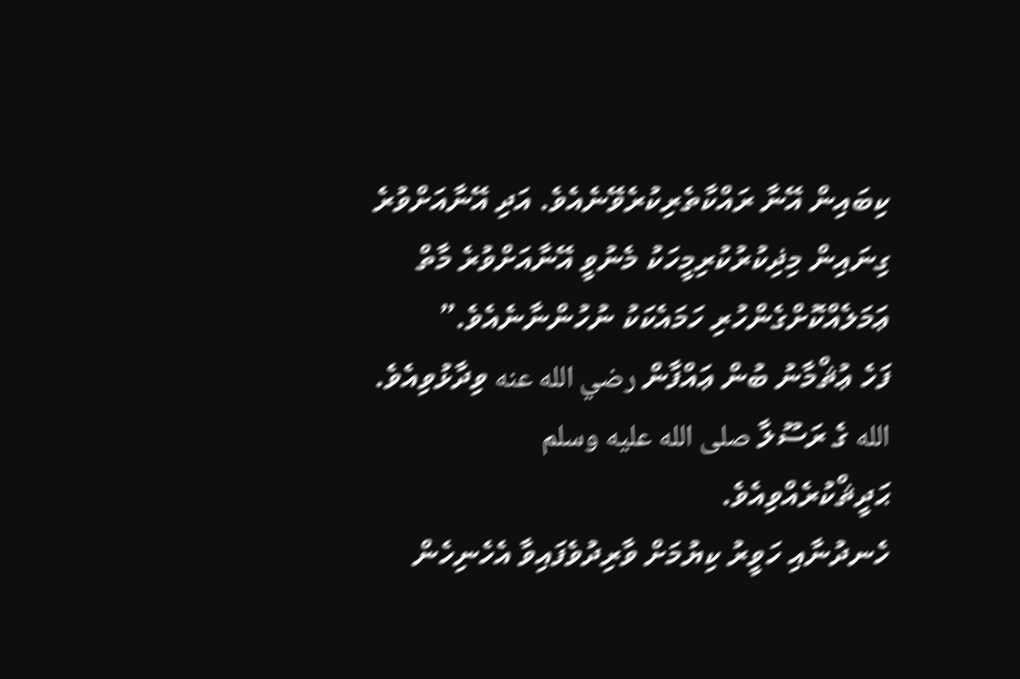ކިބައިން އޭނާ ރައްކާތެރިކުރެވޭނެއެވެ. އަދި އޭނާއަށްވުރެ ގިނައިން މިޛިކުރުކުރިމީހަކު މެނުވީ އޭނާއަށްވުރެ މާތް ޢަމަލެއްކޮށްގެންހުރި ހަމައެކަކު ނުހުންނާނެއެވެ.”
ފަހެ ޢުޘްމާނު ބުން ޢައްފާން رضي الله عنه ވިދާޅުވިއެވެ. الله ގެ ރަސޫލާ صلى الله عليه وسلم ޙަދީޘްކުރެއްވިއެވެ.
ހެނދުނާއި ހަވީރު ކިޔުމަށް ވާރިދުވެފައިވާ އެހެނިހެން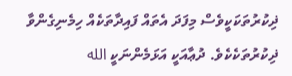ޛިކުރުތަކަކީވެސް މިފަދަ އެތައް ފައިދާތަކެއް ހިމެނިގެންވާ ޛިކުރުތަކެކެވެ. ދުޢާއަކީ އަޅަމެންނަކީ الله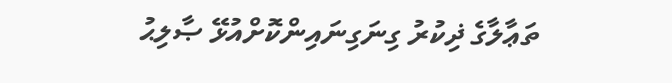ތަޢާލާގެ ޛިކުރު ގިނަގިނައިންކޮށްއުޅޭ ޞާލިޙު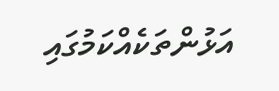އަޅުންތަކެއްކަމުގައި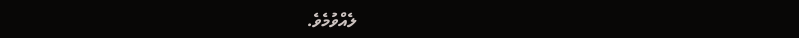ލެއްވުމެވެ.